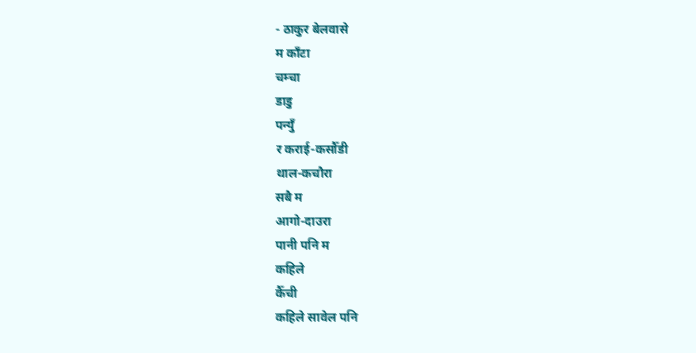- ठाकुर बेलवासे
म काँटा
चम्चा
डाडु
पन्युँ
र कराई-कसौँडी
थाल-कचौरा
सबै म
आगो-दाउरा
पानी पनि म
कहिले
कैँची
कहिले सावेल पनि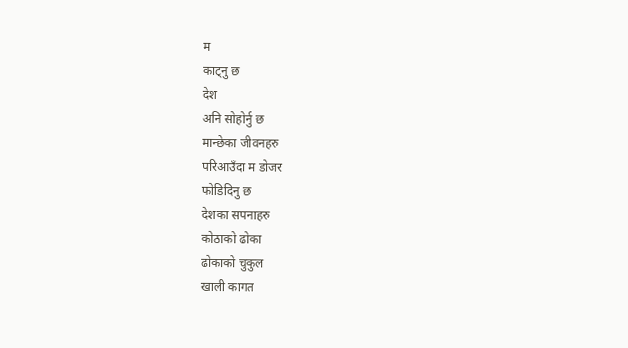म
काट्नु छ
देश
अनि सोहोर्नु छ
मान्छेका जीवनहरु
परिआउँदा म डोजर
फोडिदिनु छ
देशका सपनाहरु
कोठाको ढोका
ढोकाको चुकुल
खाली कागत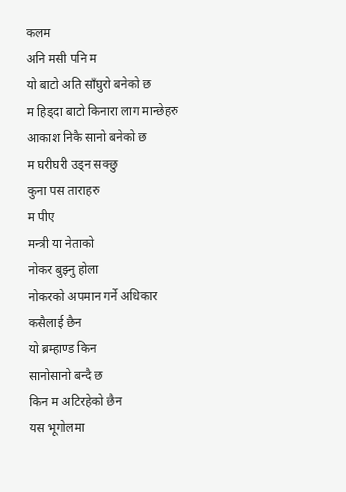कलम
अनि मसी पनि म
यो बाटो अति साँघुरो बनेको छ
म हिड्दा बाटो किनारा लाग मान्छेहरु
आकाश निकै सानो बनेको छ
म घरीघरी उड्न सक्छु
कुना पस ताराहरु
म पीए
मन्त्री या नेताको
नोकर बुझ्नु होला
नोकरको अपमान गर्ने अधिकार कसैलाई छैन
यो ब्रम्हाण्ड किन
सानोसानो बन्दै छ
किन म अटिरहेको छैन
यस भूगोलमा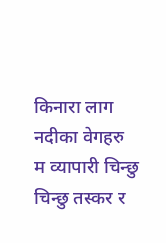किनारा लाग नदीका वेगहरु
म व्यापारी चिन्छु
चिन्छु तस्कर र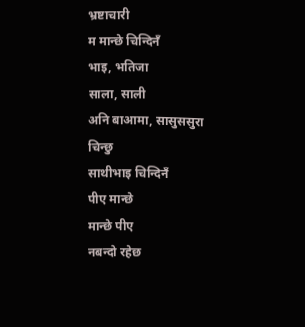भ्रष्टाचारी
म मान्छे चिन्दिनँ
भाइ, भतिजा
साला, साली
अनि बाआमा, सासुससुरा
चिन्छु
साथीभाइ चिन्दिनँ
पीए मान्छे
मान्छे पीए
नबन्दो रहेछ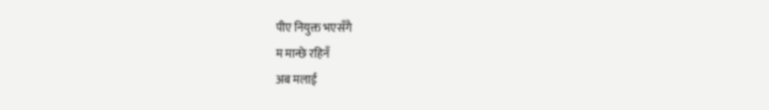पीए नियुक्त भएसँगै
म मान्छे रहिनँ
अब मलाई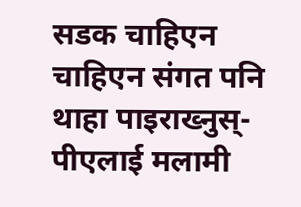सडक चाहिएन
चाहिएन संगत पनि
थाहा पाइराख्नुस्-
पीएलाई मलामी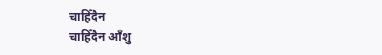चाहिँदैन
चाहिँदैन आँशु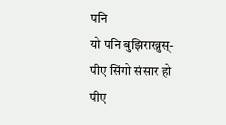पनि
यो पनि बुझिराख्नुस्-
पीए सिंगो संसार हो
पीए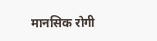मानसिक रोगी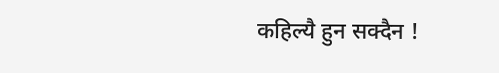कहिल्यै हुन सक्दैन !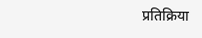प्रतिक्रिया